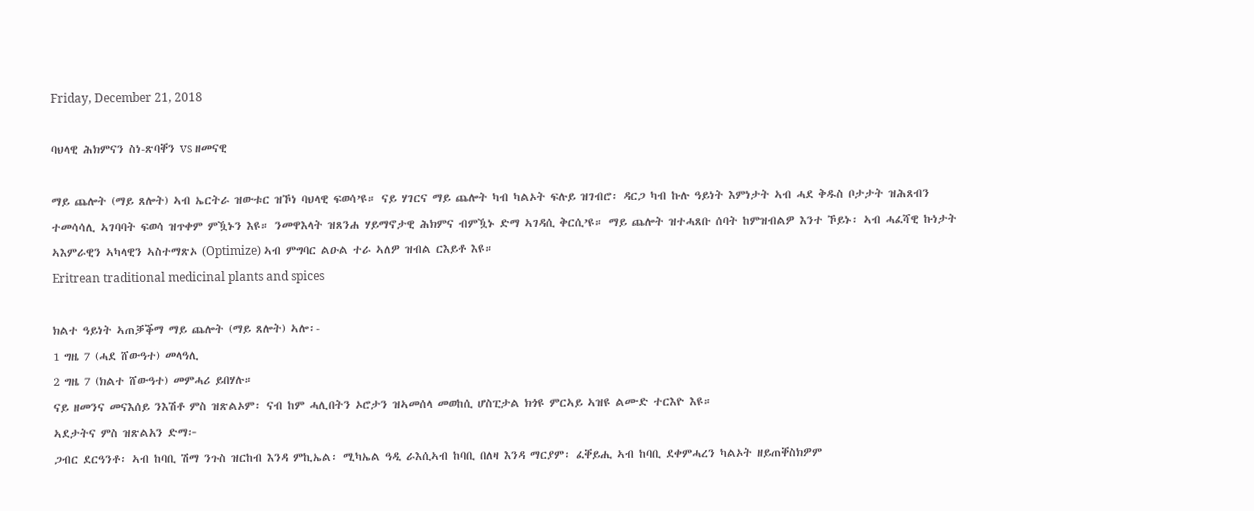Friday, December 21, 2018

ባህላዊ ሕክምናን ስነ-ጽባቐን vs ዘመናዊ

ማይ ጨሎት (ማይ ጸሎት) ኣብ ኤርትራ ዝውቱር ዝኾነ ባህላዊ ፍወሳ’ዩ። ናይ ሃገርና ማይ ጨሎት ካብ ካልኦት ፍሉይ ዝገብሮ፡ ዳርጋ ካብ ኩሉ ዓይነት እምነታት ኣብ ሓደ ቅዱስ ቦታታት ዝሕጸብን ተመሳሳሊ ኣገባባት ፍወሳ ዝጥቀም ምዃኑን እዩ። ንመዋእላት ዝጸንሐ ሃይማኖታዊ ሕክምና ብምዃኑ ድማ ኣገዳሲ ቅርሲ’ዩ። ማይ ጨሎት ዝተሓጸቡ ሰባት ከምዝብልዎ እንተ ኾይኑ፡ ኣብ ሓፈሻዊ ኩነታት ኣእምራዊን ኣካላዊን ኣስተማጽኦ (Optimize) ኣብ ምግባር ልዑል ተራ ኣለዎ ዝብል ርእይቶ እዩ።
Eritrean traditional medicinal plants and spices

ክልተ ዓይነት ኣጠቓቕማ ማይ ጨሎት (ማይ ጸሎት) ኣሎ፡-
1 ግዜ 7 (ሓደ ሸውዓተ) መላዓሊ
2 ግዜ 7 (ክልተ ሸውዓተ) መምሓሪ ይበሃሉ።
ናይ ዘመንና መናእሰይ ንእሽቶ ምስ ዝጽልኦም፡ ናብ ከም ሓሊበትን ኦሮታን ዝኣመሰላ መወከሲ ሆስፒታል ክጎዩ ምርኣይ ኣዝዩ ልሙድ ተርእዮ እዩ።
ኣደታትና ምስ ዝጽልአን ድማ፦
ጋብር ደርዓንቶ፡ ኣብ ከባቢ ሽማ ንጉስ ዝርከብ እንዳ ምኪኤል፡ ሚካኤል ዓዲ ራእሲኣብ ከባቢ በለዛ እንዳ ማርያም፡ ፈቐይሒ ኣብ ከባቢ ደቀምሓረን ካልኦት ዘይጠቐስክዎም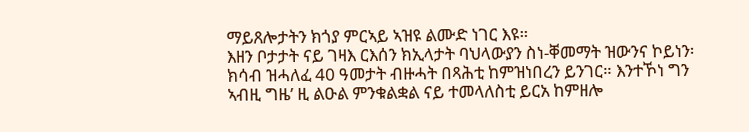ማይጸሎታትን ክጎያ ምርኣይ ኣዝዩ ልሙድ ነገር እዩ።
እዘን ቦታታት ናይ ገዛእ ርእሰን ክኢላታት ባህላውያን ስነ-ቐመማት ዝውንና ኮይነን፡ ክሳብ ዝሓለፈ 40 ዓመታት ብዙሓት በጻሕቲ ከምዝነበረን ይንገር። እንተኾነ ግን ኣብዚ ግዜ’ ዚ ልዑል ምንቁልቋል ናይ ተመላለስቲ ይርአ ከምዘሎ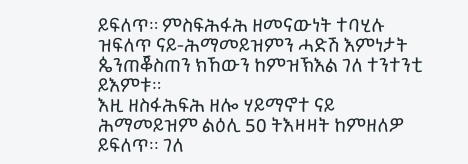ይፍለጥ። ምስፍሕፋሕ ዘመናውነት ተባሂሉ ዝፍለጥ ናይ-ሕማመይዝምን ሓድሽ እምነታት ጴንጠቖስጠን ክኸውን ከምዝኽእል ገለ ተንተንቲ ይእምቱ።
እዚ ዘስፋሕፍሕ ዘሎ ሃይማኖተ ናይ ሕማመይዝም ልዕሊ 50 ትእዛዛት ከምዘለዎ ይፍለጥ፡፡ ገለ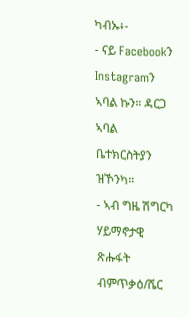ካብኡ፥-
- ናይ Facebookን Instagramን ኣባል ኩን። ዳርጋ ኣባል ቤተክርስትያን ዝኾንካ።
- ኣብ ግዜ ሽግርካ ሃይማኖታዊ ጽሑፋት ብምጥቃዕ/ሼር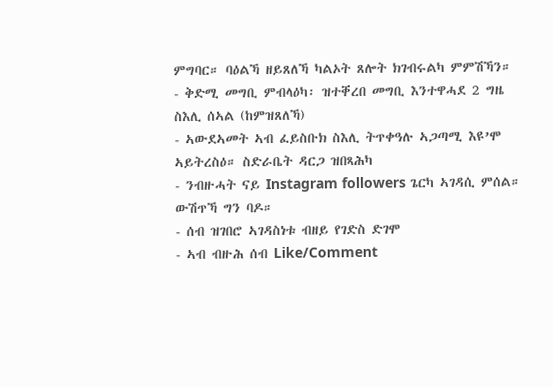ምግባር። ባዕልኻ ዘይጸለኻ ካልኦት ጸሎት ክገብሩልካ ምምሽኻን።
- ቅድሚ መግቢ ምብላዕካ፡ ዝተቐረበ መግቢ እንተዋሓደ 2 ግዜ ስእሊ ሰኣል (ከምዝጸለኻ)
- ኣውደኣመት ኣብ ፈይስቡክ ስእሊ ትጥቀዓሉ ኣጋጣሚ እዩ’ሞ ኣይትረስዕ። ስድራቤት ዳርጋ ዝበጻሕካ
- ንብዙሓት ናይ Instagram followers ጌርካ ኣገዳሲ ምሰል። ውሽጥኻ ግን ባዶ።
- ሰብ ዝገበሮ ኣገዳስነቱ ብዘይ የገድስ ድገሞ
- ኣብ ብዙሕ ሰብ Like/Comment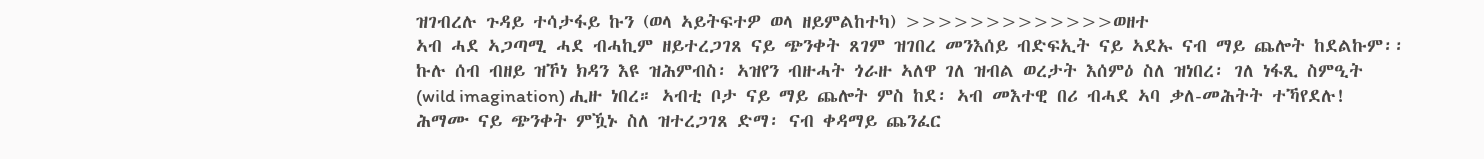ዝገብረሉ ጉዳይ ተሳታፋይ ኩን (ወላ ኣይትፍተዎ ወላ ዘይምልከተካ) >>>>>>>>>>>>>ወዘተ
ኣብ ሓደ ኣጋጣሚ ሓደ ብሓኪም ዘይተረጋገጸ ናይ ጭንቀት ጸገም ዝገበረ መንእሰይ ብድፍኢት ናይ ኣደኡ ናብ ማይ ጨሎት ከደልኩም፡፡ ኩሉ ሰብ ብዘይ ዝኾነ ክዳን እዩ ዝሕምብስ፡ ኣዝየን ብዙሓት ጎራዙ ኣለዋ ገለ ዝብል ወረታት እሰምዕ ስለ ዝነበረ፡ ገለ ነፋጺ ስምዒት (wild imagination) ሒዙ ነበረ። ኣብቲ ቦታ ናይ ማይ ጨሎት ምስ ከደ፡ ኣብ መእተዊ በሪ ብሓደ ኣባ ቃለ-መሕትት ተኻየደሉ! ሕማሙ ናይ ጭንቀት ምዃኑ ስለ ዝተረጋገጸ ድማ፡ ናብ ቀዳማይ ጨንፈር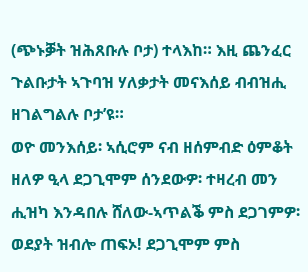(ጭኑቓት ዝሕጸቡሉ ቦታ) ተላእከ። እዚ ጨንፈር ጉልቡታት ኣጉባዝ ሃለቃታት መናእሰይ ብብዝሒ ዘገልግልሉ ቦታ’ዩ።
ወዮ መንእሰይ፡ ኣሲሮም ናብ ዘሰምብድ ዕምቆት ዘለዎ ዒላ ደጋጊሞም ሰንደውዎ፡ ተዛረብ መን ሒዝካ እንዳበሉ ሸለው-ኣጥልቕ ምስ ደጋገምዎ፡ ወደያት ዝብሎ ጠፍኦ! ደጋጊሞም ምስ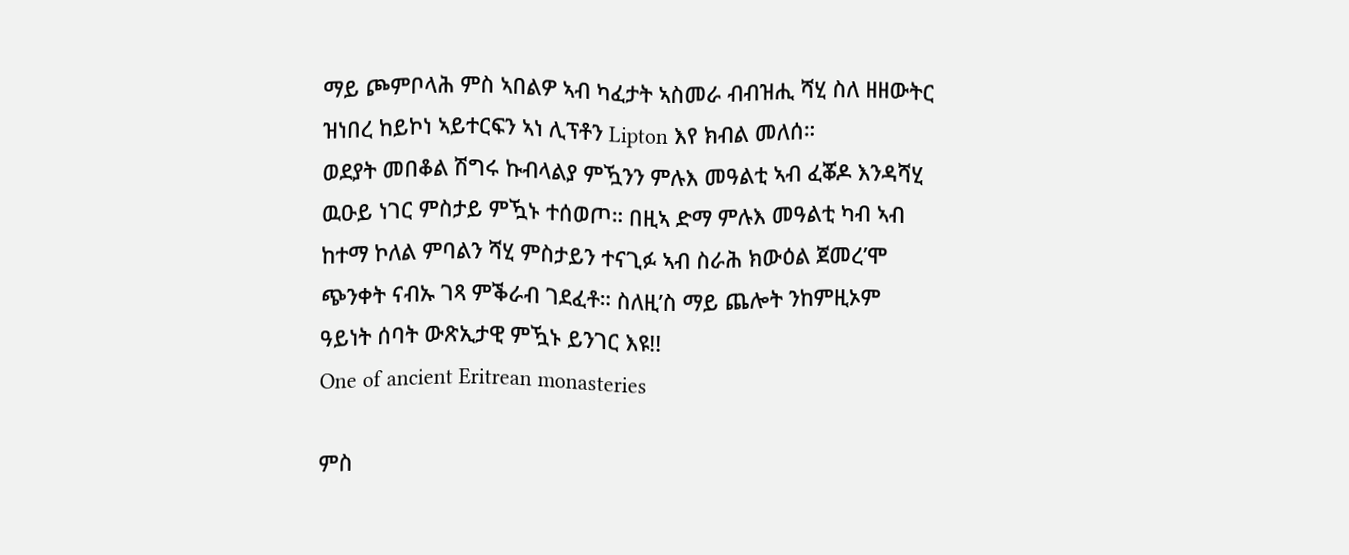ማይ ጮምቦላሕ ምስ ኣበልዎ ኣብ ካፈታት ኣስመራ ብብዝሒ ሻሂ ስለ ዘዘውትር ዝነበረ ከይኮነ ኣይተርፍን ኣነ ሊፕቶን Lipton እየ ክብል መለሰ።
ወደያት መበቆል ሽግሩ ኩብላልያ ምዃንን ምሉእ መዓልቲ ኣብ ፈቖዶ እንዳሻሂ ዉዑይ ነገር ምስታይ ምዃኑ ተሰወጦ። በዚኣ ድማ ምሉእ መዓልቲ ካብ ኣብ ከተማ ኮለል ምባልን ሻሂ ምስታይን ተናጊፉ ኣብ ስራሕ ክውዕል ጀመረ’ሞ ጭንቀት ናብኡ ገጻ ምቕራብ ገደፈቶ። ስለዚ’ስ ማይ ጨሎት ንከምዚኦም ዓይነት ሰባት ውጽኢታዊ ምዃኑ ይንገር እዩ!!
One of ancient Eritrean monasteries

ምስ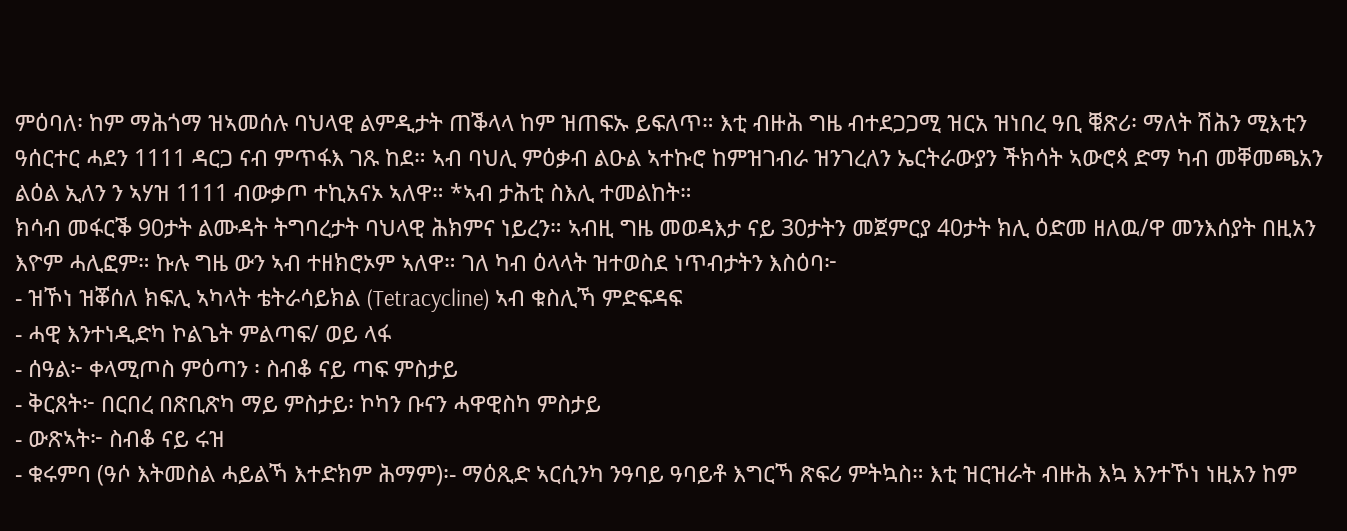ምዕባለ፡ ከም ማሕጎማ ዝኣመሰሉ ባህላዊ ልምዲታት ጠቕላላ ከም ዝጠፍኡ ይፍለጥ። እቲ ብዙሕ ግዜ ብተደጋጋሚ ዝርአ ዝነበረ ዓቢ ቑጽሪ፡ ማለት ሽሕን ሚእቲን ዓሰርተር ሓደን 1111 ዳርጋ ናብ ምጥፋእ ገጹ ከደ። ኣብ ባህሊ ምዕቃብ ልዑል ኣተኩሮ ከምዝገብራ ዝንገረለን ኤርትራውያን ችክሳት ኣውሮጳ ድማ ካብ መቐመጫአን ልዕል ኢለን ን ኣሃዝ 1111 ብውቃጦ ተኪአናኦ ኣለዋ። *ኣብ ታሕቲ ስእሊ ተመልከት።
ክሳብ መፋርቕ 90ታት ልሙዳት ትግባረታት ባህላዊ ሕክምና ነይረን። ኣብዚ ግዜ መወዳእታ ናይ 30ታትን መጀምርያ 40ታት ክሊ ዕድመ ዘለዉ/ዋ መንእሰያት በዚአን እዮም ሓሊፎም። ኩሉ ግዜ ውን ኣብ ተዘክሮኦም ኣለዋ። ገለ ካብ ዕላላት ዝተወስደ ነጥብታትን እስዕባ፦
- ዝኾነ ዝቖሰለ ክፍሊ ኣካላት ቴትራሳይክል (Tetracycline) ኣብ ቁስሊኻ ምድፍዳፍ
- ሓዊ እንተነዲድካ ኮልጌት ምልጣፍ/ ወይ ላፋ
- ሰዓል፦ ቀላሚጦስ ምዕጣን ፡ ስብቆ ናይ ጣፍ ምስታይ
- ቅርጸት፦ በርበረ በጽቢጽካ ማይ ምስታይ፡ ኮካን ቡናን ሓዋዊስካ ምስታይ
- ውጽኣት፦ ስብቆ ናይ ሩዝ
- ቁሩምባ (ዓሶ እትመስል ሓይልኻ እተድክም ሕማም)፡- ማዕጺድ ኣርሲንካ ንዓባይ ዓባይቶ እግርኻ ጽፍሪ ምትኳስ። እቲ ዝርዝራት ብዙሕ እኳ እንተኾነ ነዚአን ከም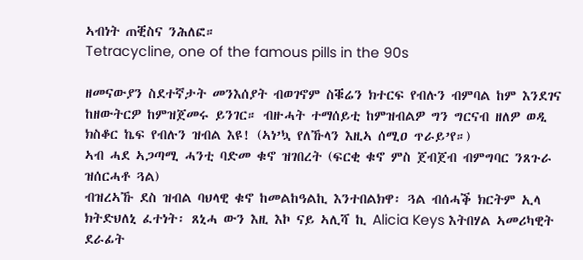ኣብነት ጠቒስና ንሕለፎ።
Tetracycline, one of the famous pills in the 90s

ዘመናውያን ስደተኛታት መንእሰያት ብወገኖም ስቑሬን ክተርፍ የብሉን ብምባል ከም እንደገና ከዘውትርዎ ከምዝጀመሩ ይንገር። ብዙሓት ተማሰይቲ ከምዝብልዎ ግን ግርናብ ዘለዎ ወዲ ክስቆር ኬፍ የብሉን ዝብል እዩ! (ኣነ’ኳ የለኹላን እዚኣ ሰሚዐ ጥራይ’የ።)
ኣብ ሓደ ኣጋጣሚ ሓንቲ ባድመ ቁኖ ዝገበረት (ፍርቂ ቁኖ ምስ ጀብጀብ ብምግባር ንጸጉራ ዝሰርሓቶ ጓል)
ብዝረኣኹ ደስ ዝብል ባህላዊ ቁኖ ከመልከዓልኪ እንተበልክዋ፡ ጓል ብሰሓቕ ክርትም ኢላ ክትድህለኒ ፈተነት፡ ጸኒሓ ውን እዚ እኮ ናይ ኣሊሻ ኪ Alicia Keys እትበሃል ኣመሪካዊት ደራፊት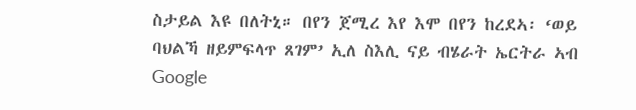ስታይል እዩ በለትኒ። በየን ጀሚረ እየ እሞ በየን ከረደኣ፡ ‘ወይ ባህልኻ ዘይምፍላጥ ጸገም’ ኢለ ስእሊ ናይ ብሄራት ኤርትራ ኣብ Google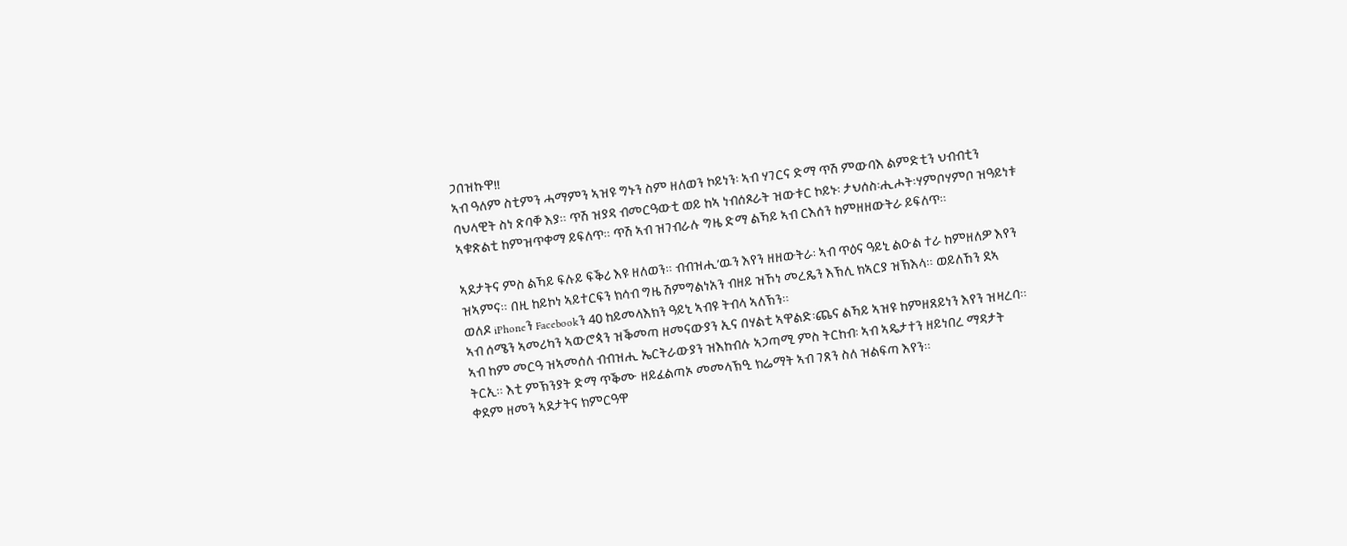ጋበዝኩዋ!!
ኣብ ዓለም ስቲምን ሓማምን ኣዝዩ ግኑን ስም ዘለወን ኮይነን፡ ኣብ ሃገርና ድማ ጥሽ ምውባእ ልምድቲን ህብብቲን ባህላዊት ስነ ጽባቐ እያ። ጥሽ ዝያዳ ብመርዓውቲ ወይ ከኣ ነብሰጾራት ዝውቱር ኮይኑ፡ ታህሰስ፡ሒሖት፡ሃምቦሃምቦ ዝዓይነቱ ኣቁጽልቲ ከምዝጥቀማ ይፍለጥ። ጥሽ ኣብ ዝገብራሉ ግዜ ድማ ልኻይ ኣብ ርእሰን ከምዘዘውትራ ይፍለጥ።

ኣደታትና ምስ ልኻይ ፍሉይ ፍቕሪ እዩ ዘለወን። ብብዝሒ’ዉን እየን ዘዘውትራ፡ ኣብ ጥዕና ዓይኒ ልዑል ተራ ከምዘለዎ እየን ዝኣምና። በዚ ከይኮነ ኣይተርፍን ክሳብ ግዜ ሽምግልነአን ብዘይ ዝኾነ መረጼን እኽሊ ክኣርያ ዝኽእላ። ወይለኸን ደኣ ወለዶ iPhoneን Facebookን 40 ከይመላእክን ዓይኒ ኣብዩ ትብላ ኣለኽን።
ኣብ ሰሜን ኣመሪካን ኣውሮጳን ዝቕመጣ ዘመናውያን ኢና በሃልቲ ኣዋልድ፡ጨና ልኻይ ኣዝዩ ከምዘጸይነን እየን ዝዛረባ። ኣብ ከም መርዓ ዝኣመሰለ ብብዝሒ ኤርትራውያን ዝእከብሉ ኣጋጣሚ ምስ ትርከብ፡ ኣብ ኣዴታተን ዘይነበረ ማዳታት ትርኢ። እቲ ምኽንያት ድማ ጥቕሙ ዘይፈልጣኦ መመላኽዒ ክሬማት ኣብ ገጸን ስለ ዝልፍጣ እየን።
ቀደም ዘመን ኣደታትና ክምርዓዋ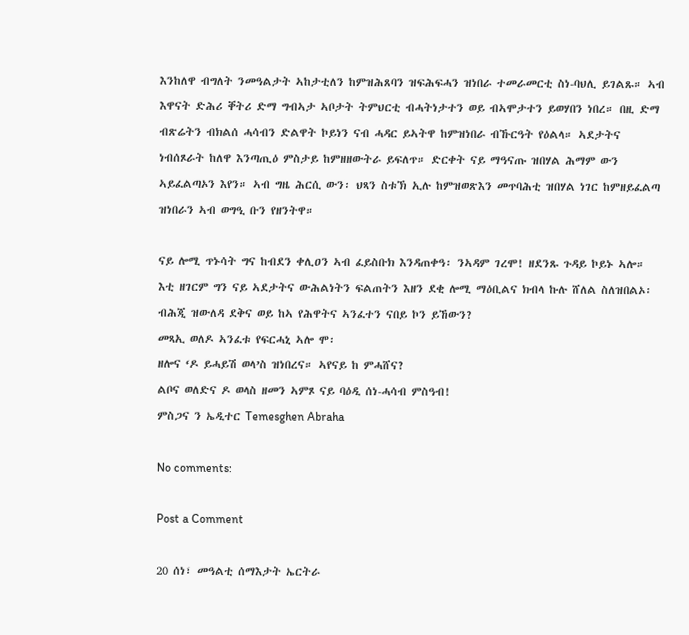እንከለዋ ብግለት ንመዓልታት ኣከታቲለን ከምዝሕጸባን ዝፍሕፍሓን ዝነበራ ተመራመርቲ ስነ-ባህሊ ይገልጹ። ኣብ እዋናት ድሕሪ ቐትሪ ድማ ግብኣታ ኣቦታት ትምህርቲ ብሓትነታተን ወይ ብኣሞታተን ይወሃበን ነበረ። በዚ ድማ ብጽሬትን ብክልሰ ሓሳብን ድልዋት ኮይነን ናብ ሓዳር ይኣትዋ ከምዝነበራ ብኹርዓት የዕልላ። ኣደታትና ነብሰጾራት ከለዋ እንጣጢዕ ምስታይ ከምዘዘውትራ ይፍለጥ። ድርቀት ናይ ማዓናጡ ዝበሃል ሕማም ውን ኣይፈልጣኦን እየን። ኣብ ግዜ ሕርሲ ውን፡ ህጻን ስቱኽ ኢሉ ከምዝወጽእን መጥባሕቲ ዝበሃል ነገር ከምዘይፈልጣ ዝነበራን ኣብ ወግዒ ቡን የዘንትዋ።

ናይ ሎሚ ጥኑሳት ግና ከብደን ቀሊዐን ኣብ ፈይስቡክ እንዳጠቀዓ፡ ንኣዳም ገረሞ! ዘደንጹ ጉዳይ ኮይኑ ኣሎ። እቲ ዘገርም ግን ናይ ኣደታትና ውሕልነትን ፍልጠትን እዘን ደቂ ሎሚ ማዕቢልና ክብላ ኩሉ ሸለል ስለዝበልኦ፡ ብሕጂ ዝውለዳ ደቅና ወይ ከኣ የሕዋትና ኣንፈተን ናበይ ኮን ይኸውን?
መጻኢ ወለዶ ኣንፈቱ የፍርሓኒ ኣሎ ሞ፡
ዘሎና ‘ዶ ይሓይሽ ወላ’ስ ዝነበረና። ኣየናይ ከ ምሓሸና?
ልቦና ወለድና ዶ ወላስ ዘመን ኣምጾ ናይ ባዕዲ ሰነ-ሓሳብ ምስዓብ!
ምስጋና ን ኤዲተር Temesghen Abraha

No comments:

Post a Comment

20 ሰነ፣ መዓልቲ ሰማእታት ኤርትራ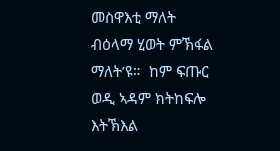መስዋእቲ ማለት ብዕላማ ሂወት ምኽፋል ማለት’ዩ።  ከም ፍጡር ወዲ ኣዳም ክትከፍሎ እትኽእል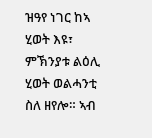ዝዓየ ነገር ከኣ ሂወት እዩ፣ ምኽንያቱ ልዕሊ ሂወት ወልሓንቲ ስለ ዘየሎ። ኣብ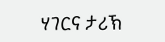ሃገርና ታሪኽ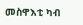መስዋእቲ ካብ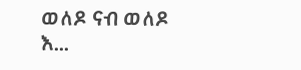ወለዶ ናብ ወለዶ እ...